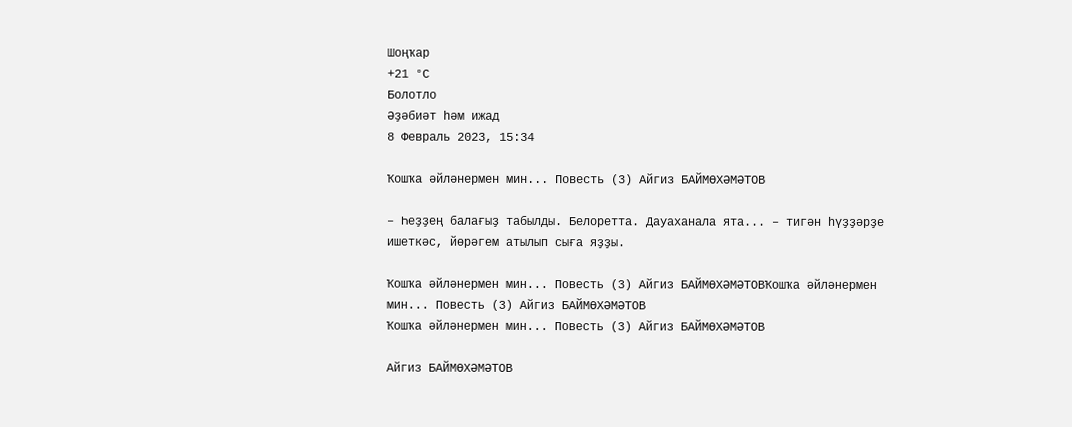Шоңҡар
+21 °С
Болотло
Әҙәбиәт һәм ижад
8 Февраль 2023, 15:34

Ҡошҡа әйләнермен мин... Повесть (3) Айгиз БАЙМӨХӘМӘТОВ

– Һеҙҙең балағыҙ табылды. Белоретта. Дауаханала ята... – тигән һүҙҙәрҙе ишеткәс, йөрәгем атылып сыға яҙҙы.

Ҡошҡа әйләнермен мин... Повесть (3) Айгиз БАЙМӨХӘМӘТОВҠошҡа әйләнермен мин... Повесть (3) Айгиз БАЙМӨХӘМӘТОВ
Ҡошҡа әйләнермен мин... Повесть (3) Айгиз БАЙМӨХӘМӘТОВ

Айгиз БАЙМӨХӘМӘТОВ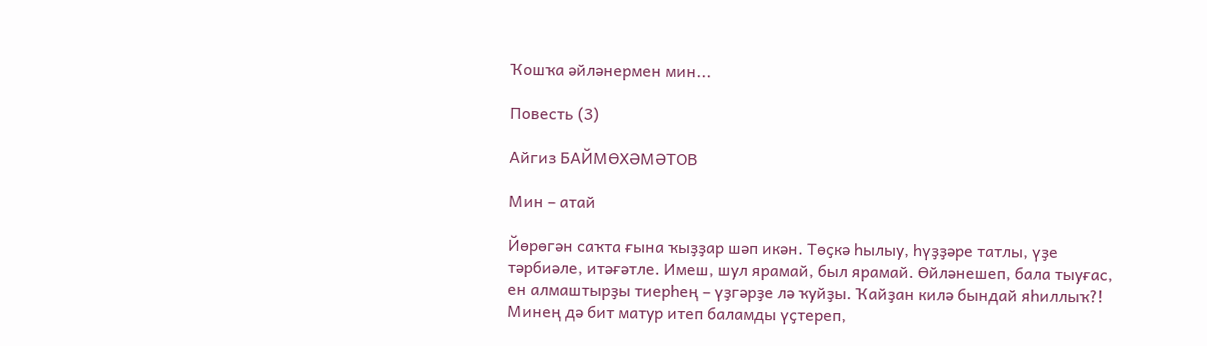Ҡошҡа әйләнермен мин...

Повесть (3)

Айгиз БАЙМӨХӘМӘТОВ

Мин – атай

Йөрөгән саҡта ғына ҡыҙҙар шәп икән. Төҫкә һылыу, һүҙҙәре татлы, үҙе тәрбиәле, итәғәтле. Имеш, шул ярамай, был ярамай. Өйләнешеп, бала тыуғас, ен алмаштырҙы тиерһең – үҙгәрҙе лә ҡуйҙы. Ҡайҙан килә бындай яһиллыҡ?! Минең дә бит матур итеп баламды үҫтереп,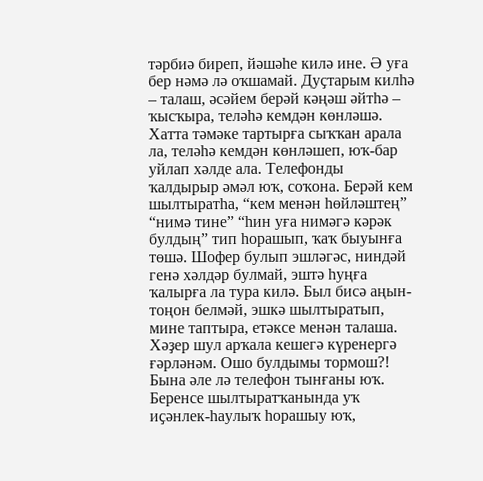тәрбиә биреп, йәшәһе килә ине. Ә уға бер нәмә лә оҡшамай. Дуҫтарым килһә – талаш, әсәйем берәй кәңәш әйтһә – ҡысҡыра, теләһә кемдән көнләшә. Хатта тәмәке тартырға сыҡҡан арала ла, теләһә кемдән көнләшеп, юҡ-бар уйлап хәлде ала. Телефонды ҡалдырыр әмәл юҡ, соҡона. Берәй кем шылтыратһа, “кем менән һөйләштең” “нимә тине” “һин уға нимәгә кәрәк булдың” тип һорашып, ҡаҡ быуынға төшә. Шофер булып эшләгәс, ниндәй генә хәлдәр булмай, эштә һуңға ҡалырға ла тура килә. Был бисә аңын-тоңон белмәй, эшкә шылтыратып, мине таптыра, етәксе менән талаша. Хәҙер шул арҡала кешегә күренергә ғәрләнәм. Ошо булдымы тормош?!
Бына әле лә телефон тынғаны юҡ. Беренсе шылтыратҡанында уҡ иҫәнлек-һаулыҡ һорашыу юҡ,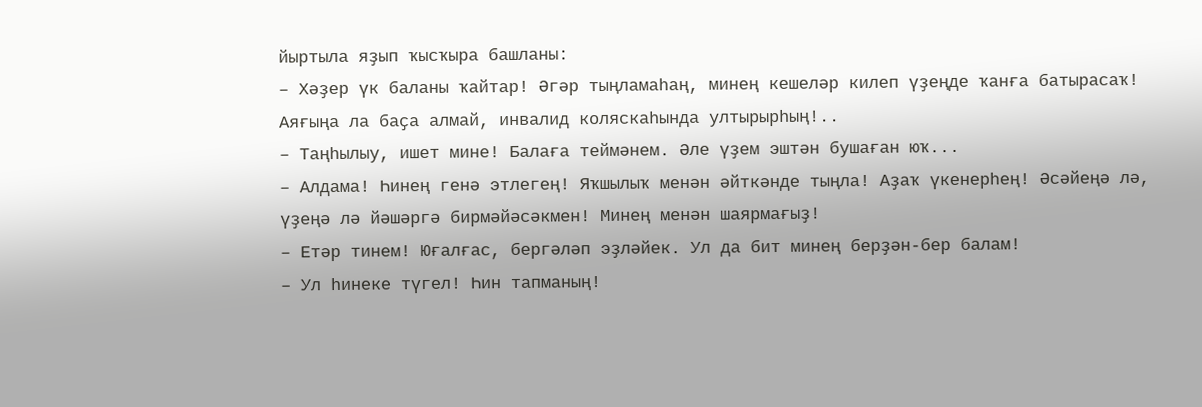йыртыла яҙып ҡысҡыра башланы:
– Хәҙер үк баланы ҡайтар! Әгәр тыңламаһаң, минең кешеләр килеп үҙеңде ҡанға батырасаҡ! Аяғыңа ла баҫа алмай, инвалид коляскаһында ултырырһың!..
– Таңһылыу, ишет мине! Балаға теймәнем. Әле үҙем эштән бушаған юҡ...
– Алдама! Һинең генә этлегең! Яҡшылыҡ менән әйткәнде тыңла! Аҙаҡ үкенерһең! Әсәйеңә лә, үҙеңә лә йәшәргә бирмәйәсәкмен! Минең менән шаярмағыҙ!
– Етәр тинем! Юғалғас, бергәләп эҙләйек. Ул да бит минең берҙән-бер балам!
– Ул һинеке түгел! Һин тапманың!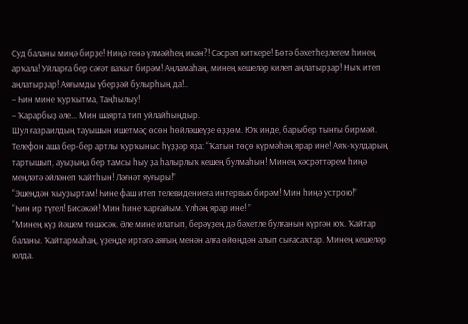Суд баланы миңә бирҙе! Ниңә генә үлмәйһең икән?! Сәсрәп киткере! Бөтә бәхетһеҙлегем һинең арҡала! Уйларға бер сәғәт ваҡыт бирәм! Аңламаһаң, минең кешеләр килеп аңлатырҙар! Ныҡ итеп аңлатырҙар! Аяғымды үберҙәй булырһың да!..
– Һин мине ҡурҡытма, Таңһылыу!
– Ҡарарбыҙ әле... Мин шаярта тип уйлайһыңдыр.
Шул ғазраилдың тауышын ишетмәҫ өсөн һөйләшеүҙе өҙҙөм. Юҡ инде, барыбер тынғы бирмәй. Телефон аша бер-бер артлы ҡурҡыныс һүҙҙәр яҙа: “Ҡатын төҫө күрмәһәң ярар ине! Аяҡ-ҡулдарың тартышып, ауыҙыңа бер тамсы һыу ҙа һалырлыҡ кешең булмаһын! Минең хәсрәттәрем һиңә меңләтә әйләнеп ҡайтһын! Ләғнәт яуғыры!”
“Эшеңдән ҡыуҙыртам! Һине фаш итеп телевидениеға интервью бирәм! Мин һиңә устрою!”
“Һин ир түгел! Бисәкәй! Мин һине ҡарғайым. Үлһәң ярар ине! ”
“Минең күҙ йәшем төшәсәк. Әле мине илатып, берәүҙең дә бәхетле булғанын күргән юҡ. Ҡайтар баланы. Ҡайтармаһаң, үҙеңде иртәгә аяғың менән алға өйөңдән алып сығасаҡтар. Минең кешеләр юлда.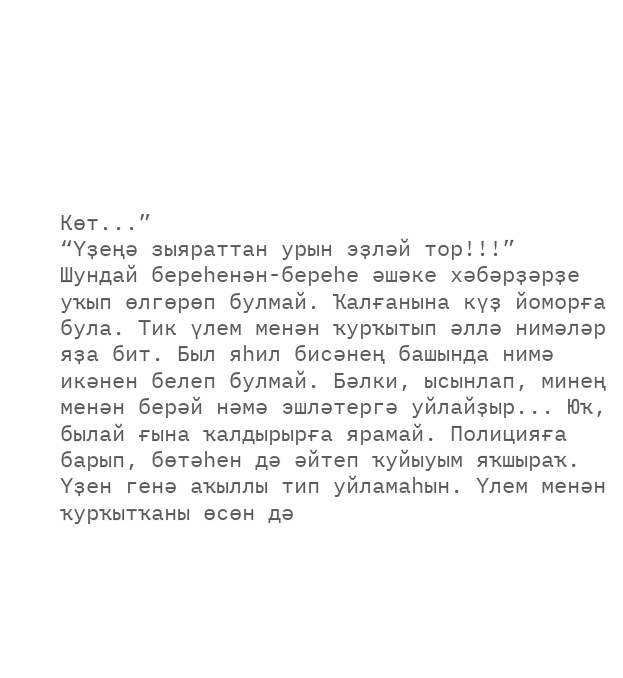Көт...”
“Үҙеңә зыяраттан урын эҙләй тор!!!”
Шундай береһенән-береһе әшәке хәбәрҙәрҙе уҡып өлгөрөп булмай. Ҡалғанына күҙ йоморға була. Тик үлем менән ҡурҡытып әллә нимәләр яҙа бит. Был яһил бисәнең башында нимә икәнен белеп булмай. Бәлки, ысынлап, минең менән берәй нәмә эшләтергә уйлайҙыр... Юҡ, былай ғына ҡалдырырға ярамай. Полицияға барып, бөтәһен дә әйтеп ҡуйыуым яҡшыраҡ. Үҙен генә аҡыллы тип уйламаһын. Үлем менән ҡурҡытҡаны өсөн дә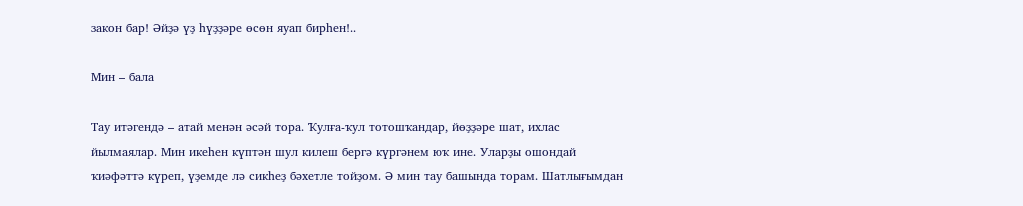закон бар! Әйҙә үҙ һүҙҙәре өсөн яуап бирһен!..

Мин – бала

Тау итәгендә – атай менән әсәй тора. Ҡулға-ҡул тотошҡандар, йөҙҙәре шат, ихлас йылмаялар. Мин икеһен күптән шул килеш бергә күргәнем юҡ ине. Уларҙы ошондай ҡиәфәттә күреп, үҙемде лә сикһеҙ бәхетле тойҙом. Ә мин тау башында торам. Шатлығымдан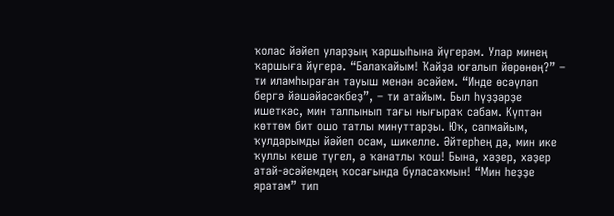ҡолас йәйеп уларҙың ҡаршыһына йүгерәм. Улар минең ҡаршыға йүгерә. “Балаҡайым! Ҡайҙа юғалып йөрөнөң?” – ти иламһыраған тауыш менән әсәйем. “Инде өсәүләп бергә йәшәйәсәкбеҙ”, – ти атайым. Был һүҙҙәрҙе ишеткәс, мин талпынып тағы нығыраҡ сабам. Күптән көттөм бит ошо татлы минуттарҙы. Юҡ, сапмайым, ҡулдарымды йәйеп осам, шикелле. Әйтерһең дә, мин ике ҡуллы кеше түгел, ә ҡанатлы ҡош! Бына, хәҙер, хәҙер атай-әсәйемдең ҡосағында буласаҡмын! “Мин һеҙҙе яратам” тип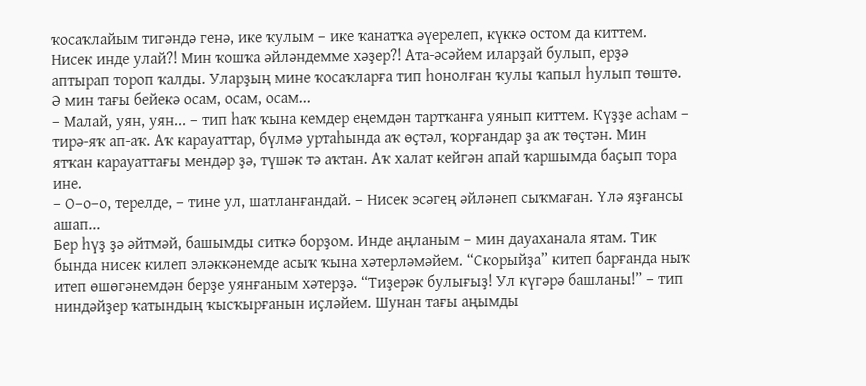ҡосаҡлайым тигәндә генә, ике ҡулым – ике ҡанатҡа әүерелеп, күккә остом да киттем. Нисек инде улай?! Мин ҡошҡа әйләндемме хәҙер?! Ата-әсәйем иларҙай булып, ерҙә аптырап тороп ҡалды. Уларҙың мине ҡосаҡларға тип һонолған ҡулы ҡапыл һулып төштө. Ә мин тағы бейекә осам, осам, осам...
– Малай, уян, уян... – тип һаҡ ҡына кемдер еңемдән тартҡанға уянып киттем. Күҙҙе асһам – тирә-яҡ ап-аҡ. Аҡ карауаттар, бүлмә уртаһында аҡ өҫтәл, ҡорғандар ҙа аҡ төҫтән. Мин ятҡан карауаттағы мендәр ҙә, түшәк тә аҡтан. Аҡ халат кейгән апай ҡаршымда баҫып тора ине.
– О–о–о, терелде, – тине ул, шатланғандай. – Нисек эсәгең әйләнеп сыҡмаған. Үлә яҙғансы ашап...
Бер һүҙ ҙә әйтмәй, башымды ситкә борҙом. Инде аңланым – мин дауаханала ятам. Тик бында нисек килеп эләккәнемде асыҡ ҡына хәтерләмәйем. “Скорыйҙа” китеп барғанда ныҡ итеп өшөгәнемдән берҙе уянғаным хәтерҙә. “Тиҙерәк булығыҙ! Ул күгәрә башланы!” – тип ниндәйҙер ҡатындың ҡысҡырғанын иҫләйем. Шунан тағы аңымды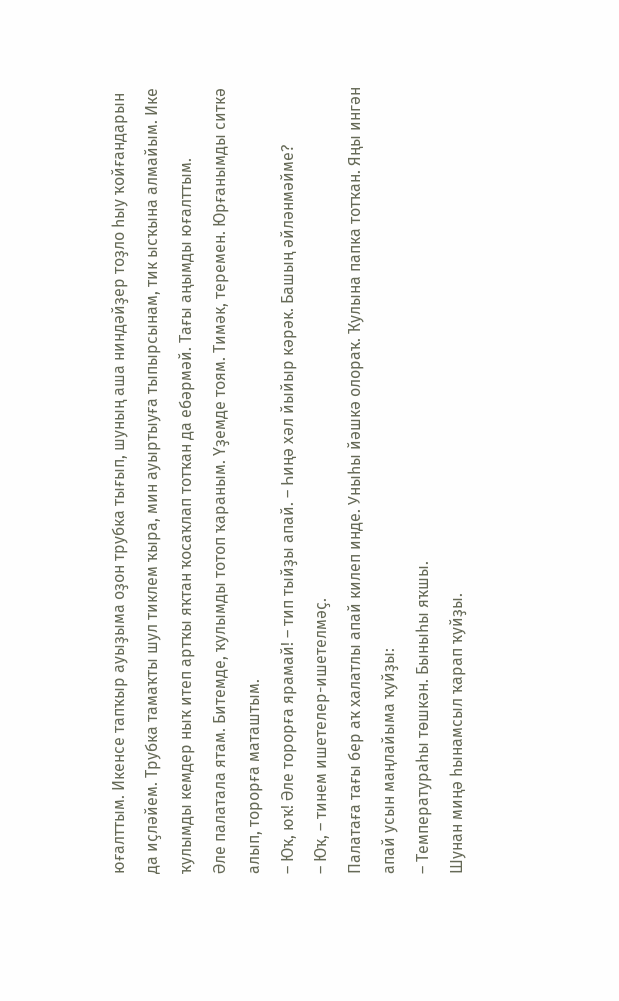юғалттым. Икенсе тапҡыр ауыҙыма оҙон трубка тығып, шуның аша ниндәйҙер тоҙло һыу ҡойғандарын да иҫләйем. Трубка тамаҡты шул тиклем ҡыра, мин ауыртыуға тыпырсынам, тик ысҡына алмайым. Ике ҡулымды кемдер ныҡ итеп артҡы яҡтан ҡосаҡлап тотҡан да ебәрмәй. Тағы аңымды юғалттым.
Әле палатала ятам. Битемде, ҡулымды тотоп ҡараным. Үҙемде тоям. Тимәк, теремен. Юрғанымды ситкә алып, торорға маташтым.
– Юҡ, юҡ! Әле торорға ярамай! – тип тыйҙы апай. – Һиңә хәл йыйыр кәрәк. Башың әйләнмәйме?
– Юҡ, – тинем ишетелер-ишетелмәҫ.
Палатаға тағы бер аҡ халатлы апай килеп инде. Уныһы йәшкә олораҡ. Ҡулына папка тотҡан. Яңы ингән апай усын маңлайыма ҡуйҙы:
– Температураһы төшкән. Быныһы яҡшы.
Шунан миңә һынамсыл ҡарап ҡуйҙы.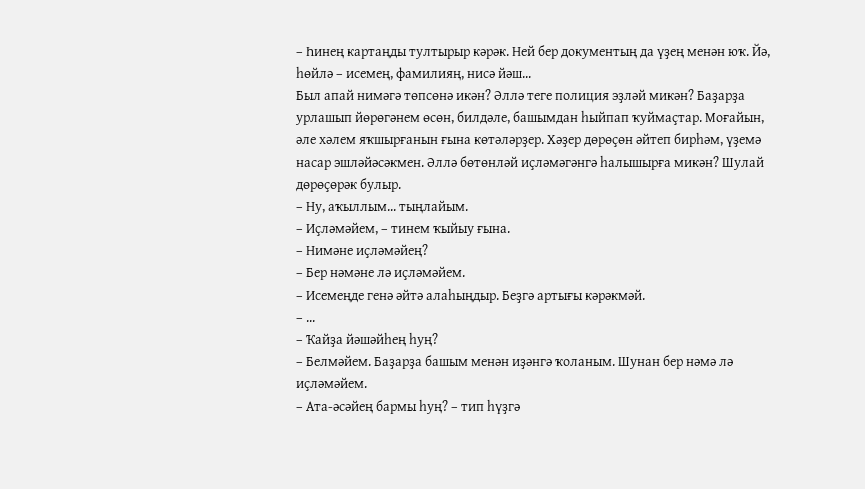– Һинең картаңды тултырыр кәрәк. Ней бер документың да үҙең менән юҡ. Йә, һөйлә – исемең, фамилияң, нисә йәш...
Был апай нимәгә төпсөнә икән? Әллә теге полиция эҙләй микән? Баҙарҙа урлашып йөрөгәнем өсөн, билдәле, башымдан һыйпап ҡуймаҫтар. Моғайын, әле хәлем яҡшырғанын ғына көтәләрҙер. Хәҙер дөрөҫөн әйтеп бирһәм, үҙемә насар эшләйәсәкмен. Әллә бөтөнләй иҫләмәгәнгә һалышырға микән? Шулай дөрөҫөрәк булыр.
– Ну, аҡыллым... тыңлайым.
– Иҫләмәйем, – тинем ҡыйыу ғына.
– Нимәне иҫләмәйең?
– Бер нәмәне лә иҫләмәйем.
– Исемеңде генә әйтә алаһыңдыр. Беҙгә артығы кәрәкмәй.
– ...
– Ҡайҙа йәшәйһең һуң?
– Белмәйем. Баҙарҙа башым менән иҙәнгә ҡоланым. Шунан бер нәмә лә иҫләмәйем.
– Ата-әсәйең бармы һуң? – тип һүҙгә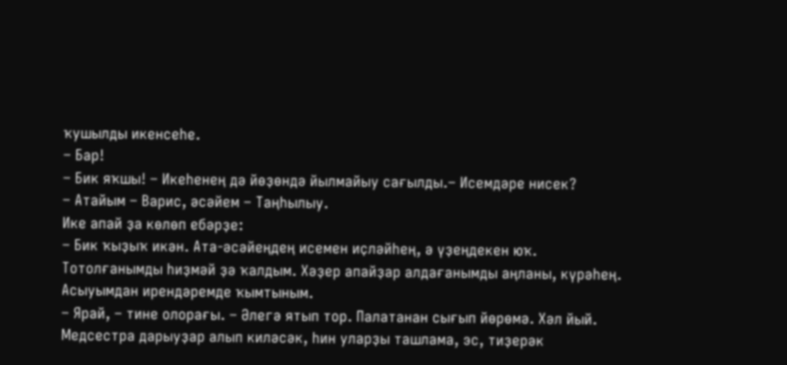ҡушылды икенсеһе.
– Бар!
– Бик яҡшы! – Икеһенең дә йөҙөндә йылмайыу сағылды.– Исемдәре нисек?
– Атайым – Варис, әсәйем – Таңһылыу.
Ике апай ҙа көлөп ебәрҙе:
– Бик ҡыҙыҡ икән. Ата-әсәйеңдең исемен иҫләйһең, ә үҙеңдекен юҡ.
Тотолғанымды һиҙмәй ҙә ҡалдым. Хәҙер апайҙар алдағанымды аңланы, күрәһең. Асыуымдан ирендәремде ҡымтыным.
– Ярай, – тине олорағы. – Әлегә ятып тор. Палатанан сығып йөрөмә. Хәл йый. Медсестра дарыуҙар алып киләсәк, һин уларҙы ташлама, эс, тиҙерәк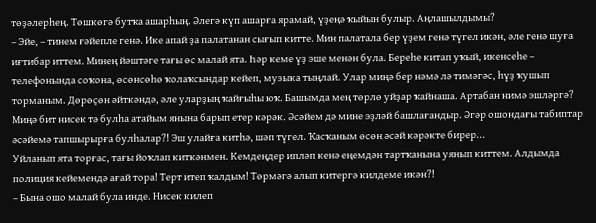төҙәлерһең. Төшкөгә бутҡа ашарһың. Әлегә күп ашарға ярамай, үҙеңә ҡыйын булыр. Аңлашылдымы?
– Эйе, – тинем ғәйепле генә. Ике апай ҙа палатанан сығып китте. Мин палатала бер үҙем генә түгел икән, әле генә шуға иғтибар иттем. Минең йәштәге тағы өс малай ята. Һәр кеме үҙ эше менән була. Береһе китап уҡый, икенсеһе – телефонында соҡона, өсөнсөһө ҡолаҡсындар кейеп, музыка тыңлай. Улар миңә бер нәмә лә тимәгәс, һүҙ ҡушып торманым. Дөрөҫөн әйткәндә, әле уларҙың ҡайғыһы юҡ. Башымда мең төрлө уйҙар ҡайнаша. Артабан нимә эшләргә? Миңә бит нисек тә булһа атайым янына барып етер кәрәк. Әсәйем дә мине эҙләй башлағандыр. Әгәр ошондағы табиптар әсәйемә тапшырырға булһалар?! Эш улайға китһә, шәп түгел. Ҡасҡаным өсөн әсәй кәрәкте бирер...
Уйланып ята торғас, тағы йоҡлап киткәнмен. Кемдеңдер ипләп кенә еңемдән тартҡанына уянып киттем. Алдымда полиция кейемендә ағай тора! Терт итеп ҡалдым! Төрмәгә алып китергә килдеме икән?!
– Бына ошо малай була инде. Нисек килеп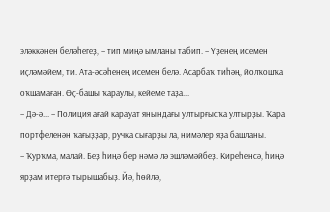эләккәнен беләһегеҙ, – тип миңә ымланы табип. – Үҙенең исемен иҫләмәйем, ти. Ата-әсәһенең исемен белә. Асарбаҡ тиһәң, йолҡошҡа оҡшамаған. Өҫ-башы ҡараулы, кейеме таҙа...
– Дә-ә... – Полиция ағай карауат янындағы ултырғысҡа ултырҙы. Ҡара портфеленән ҡағыҙҙар, ручка сығарҙы ла, нимәлер яҙа башланы.
– Ҡурҡма, малай. Беҙ һиңә бер нәмә лә эшләмәйбеҙ. Киреһенсә, һиңә ярҙам итергә тырышабыҙ. Йә, һөйлә,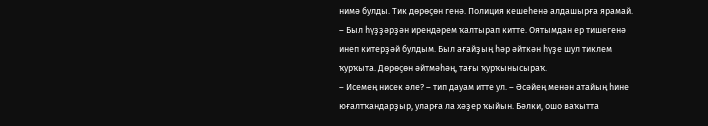нимә булды. Тик дөрөҫөн генә. Полиция кешеһенә алдашырға ярамай. – Был һүҙҙәрҙән ирендәрем ҡалтырап китте. Оятымдан ер тишегенә инеп китерҙәй булдым. Был ағайҙың һәр әйткән һүҙе шул тиклем ҡурҡыта. Дөрөҫөн әйтмәһәң, тағы ҡурҡынысыраҡ.
– Исемең нисек әле? – тип дауам итте ул. – Әсәйең менән атайың һине юғалтҡандарҙыр, уларға ла хәҙер ҡыйын. Бәлки, ошо ваҡытта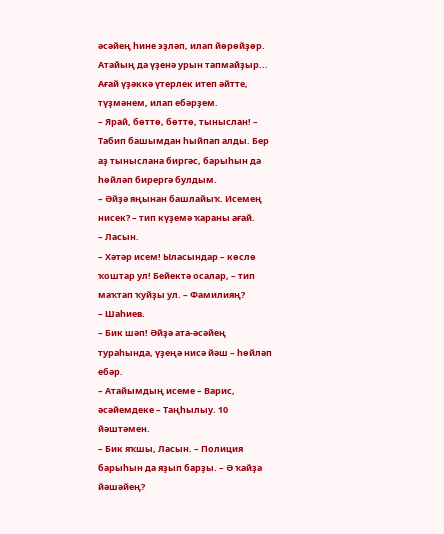әсәйең һине эҙләп, илап йөрөйҙөр. Атайың да үҙенә урын тапмайҙыр...
Ағай үҙәккә үтерлек итеп әйтте, түҙмәнем, илап ебәрҙем.
– Ярай, бөттө, бөттө, тыныслан! – Табип башымдан һыйпап алды. Бер аҙ тыныслана биргәс, барыһын да һөйләп бирергә булдым.
– Әйҙә яңынан башлайыҡ. Исемең нисек? – тип күҙемә ҡараны ағай.
– Ласын.
– Хәтәр исем! Ыласындар – көслө ҡоштар ул! Бейектә осалар, – тип маҡтап ҡуйҙы ул. – Фамилияң?
– Шаһиев.
– Бик шәп! Әйҙә ата-әсәйең тураһында, үҙеңә нисә йәш – һөйләп ебәр.
– Атайымдың исеме – Варис, әсәйемдеке – Таңһылыу. 10 йәштәмен.
– Бик яҡшы, Ласын. – Полиция барыһын да яҙып барҙы. – Ә ҡайҙа йәшәйең?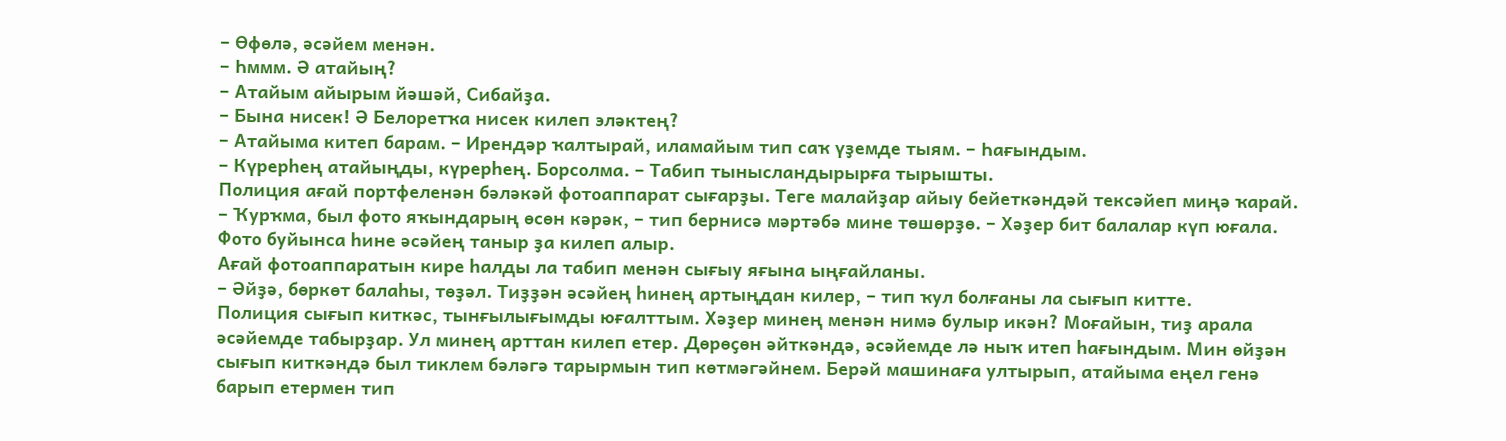– Өфөлә, әсәйем менән.
– Һммм. Ә атайың?
– Атайым айырым йәшәй, Сибайҙа.
– Бына нисек! Ә Белоретҡа нисек килеп эләктең?
– Атайыма китеп барам. – Ирендәр ҡалтырай, иламайым тип саҡ үҙемде тыям. – Һағындым.
– Күрерһең атайыңды, күрерһең. Борсолма. – Табип тынысландырырға тырышты.
Полиция ағай портфеленән бәләкәй фотоаппарат сығарҙы. Теге малайҙар айыу бейеткәндәй тексәйеп миңә ҡарай.
– Ҡурҡма, был фото яҡындарың өсөн кәрәк, – тип бернисә мәртәбә мине төшөрҙө. – Хәҙер бит балалар күп юғала. Фото буйынса һине әсәйең таныр ҙа килеп алыр.
Ағай фотоаппаратын кире һалды ла табип менән сығыу яғына ыңғайланы.
– Әйҙә, бөркөт балаһы, төҙәл. Тиҙҙән әсәйең һинең артыңдан килер, – тип ҡул болғаны ла сығып китте.
Полиция сығып киткәс, тынғылығымды юғалттым. Хәҙер минең менән нимә булыр икән? Моғайын, тиҙ арала әсәйемде табырҙар. Ул минең арттан килеп етер. Дөрөҫөн әйткәндә, әсәйемде лә ныҡ итеп һағындым. Мин өйҙән сығып киткәндә был тиклем бәләгә тарырмын тип көтмәгәйнем. Берәй машинаға ултырып, атайыма еңел генә барып етермен тип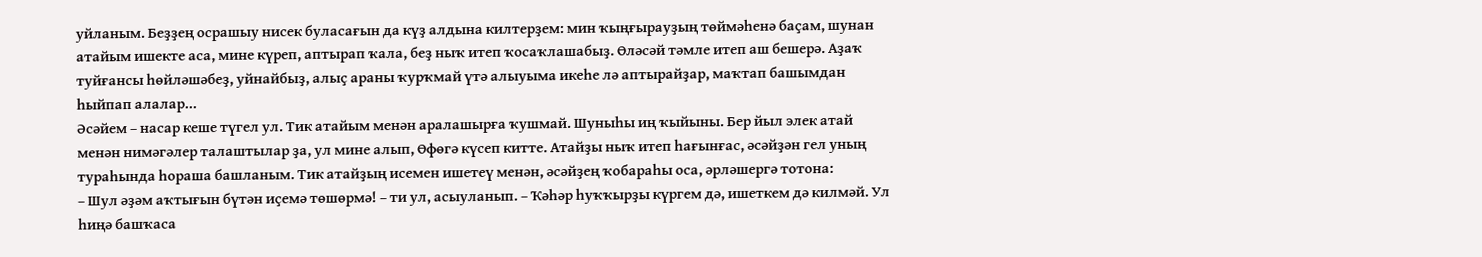уйланым. Беҙҙең осрашыу нисек буласағын да күҙ алдына килтерҙем: мин ҡыңғырауҙың төймәһенә баҫам, шунан атайым ишекте аса, мине күреп, аптырап ҡала, беҙ ныҡ итеп ҡосаҡлашабыҙ. Өләсәй тәмле итеп аш бешерә. Аҙаҡ туйғансы һөйләшәбеҙ, уйнайбыҙ, алыҫ араны ҡурҡмай үтә алыуыма икеһе лә аптырайҙар, маҡтап башымдан һыйпап алалар...
Әсәйем – насар кеше түгел ул. Тик атайым менән аралашырға ҡушмай. Шуныһы иң ҡыйыны. Бер йыл элек атай менән нимәгәлер талаштылар ҙа, ул мине алып, Өфөгә күсеп китте. Атайҙы ныҡ итеп һағынғас, әсәйҙән гел уның тураһында һораша башланым. Тик атайҙың исемен ишетеү менән, әсәйҙең ҡобараһы оса, әрләшергә тотона:
– Шул әҙәм аҡтығын бүтән иҫемә төшөрмә! – ти ул, асыуланып. – Ҡәһәр һуҡҡырҙы күргем дә, ишеткем дә килмәй. Ул һиңә башҡаса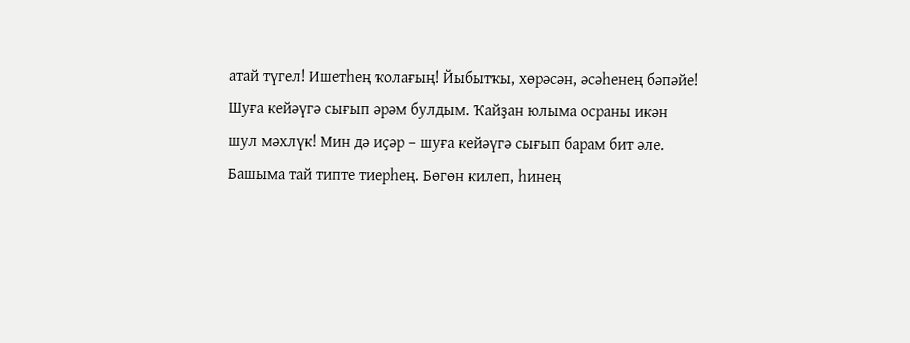атай түгел! Ишетһең ҡолағың! Йыбытҡы, хөрәсән, әсәһенең бәпәйе! Шуға кейәүгә сығып әрәм булдым. Ҡайҙан юлыма осраны икән шул мәхлүк! Мин дә иҫәр – шуға кейәүгә сығып барам бит әле. Башыма тай типте тиерһең. Бөгөн килеп, һинең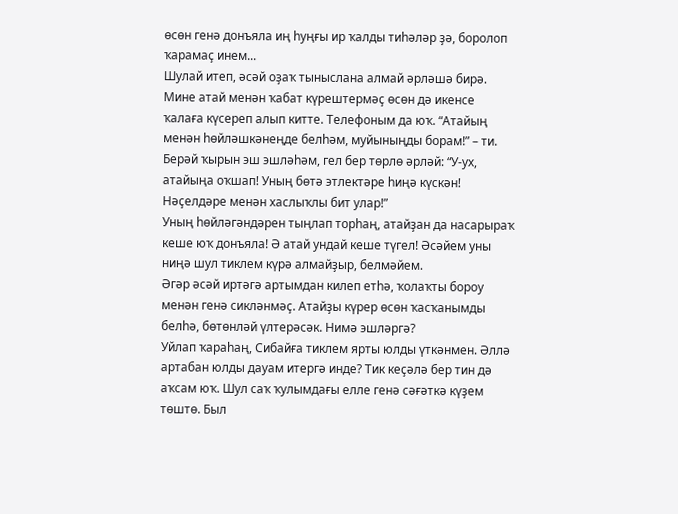өсөн генә донъяла иң һуңғы ир ҡалды тиһәләр ҙә, боролоп ҡарамаҫ инем...
Шулай итеп, әсәй оҙаҡ тыныслана алмай әрләшә бирә. Мине атай менән ҡабат күрештермәҫ өсөн дә икенсе ҡалаға күсереп алып китте. Телефоным да юҡ. “Атайың менән һөйләшкәнеңде белһәм, муйыныңды борам!” – ти. Берәй ҡырын эш эшләһәм, гел бер төрлө әрләй: “У-ух, атайыңа оҡшап! Уның бөтә этлектәре һиңә күскән! Нәҫелдәре менән хаслыҡлы бит улар!”
Уның һөйләгәндәрен тыңлап торһаң, атайҙан да насарыраҡ кеше юҡ донъяла! Ә атай ундай кеше түгел! Әсәйем уны ниңә шул тиклем күрә алмайҙыр, белмәйем.
Әгәр әсәй иртәгә артымдан килеп етһә, ҡолаҡты бороу менән генә сикләнмәҫ. Атайҙы күрер өсөн ҡасҡанымды белһә, бөтөнләй үлтерәсәк. Нимә эшләргә?
Уйлап ҡараһаң, Сибайға тиклем ярты юлды үткәнмен. Әллә артабан юлды дауам итергә инде? Тик кеҫәлә бер тин дә аҡсам юҡ. Шул саҡ ҡулымдағы елле генә сәғәткә күҙем төштө. Был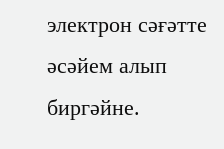электрон сәғәтте әсәйем алып биргәйне.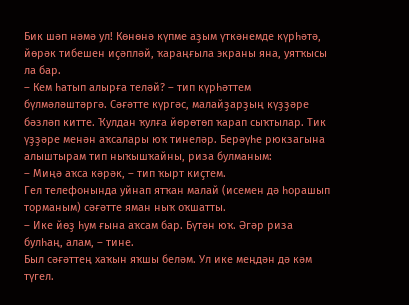Бик шәп нәмә ул! Көнөнә күпме аҙым үткәнемде күрһәтә, йөрәк тибешен иҫәпләй, ҡараңғыла экраны яна, уятҡысы ла бар.
– Кем һатып алырға теләй? – тип күрһәттем бүлмәләштәргә. Сәғәтте күргәс, малайҙарҙың күҙҙәре бәзләп китте. Ҡулдан ҡулға йөрөтөп ҡарап сыҡтылар. Тик үҙҙәре менән аҡсалары юҡ тинеләр. Берәүһе рюкзагына алыштырам тип ныҡышҡайны, риза булманым:
– Миңә аҡса кәрәк, – тип ҡырт киҫтем.
Гел телефонында уйнап ятҡан малай (исемен дә һорашып торманым) сәғәтте яман ныҡ оҡшатты.
– Ике йөҙ һум ғына аҡсам бар. Бүтән юҡ. Әгәр риза булһаң, алам, – тине.
Был сәғәттең хаҡын яҡшы беләм. Ул ике меңдән дә кәм түгел.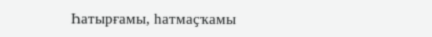Һатырғамы, һатмаҫҡамы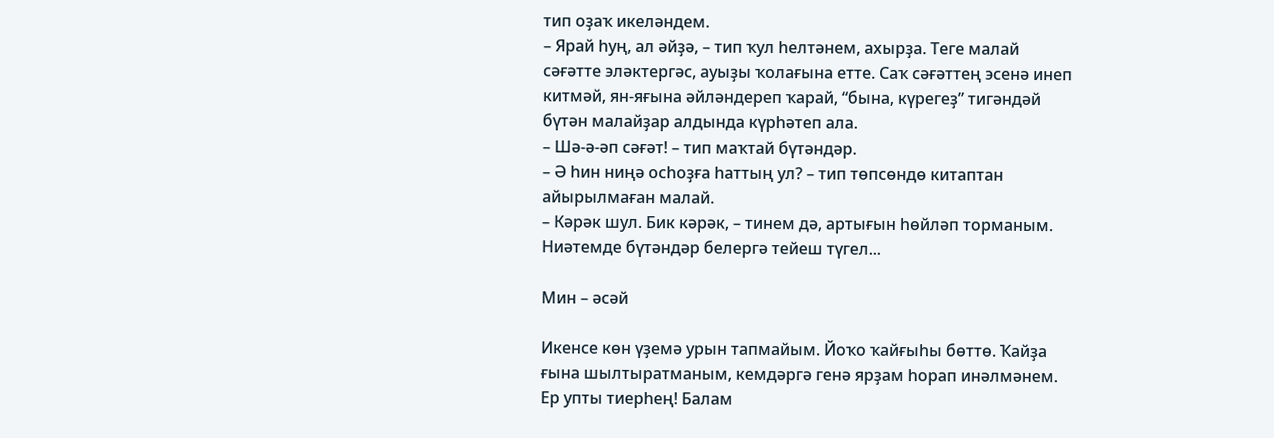тип оҙаҡ икеләндем.
– Ярай һуң, ал әйҙә, – тип ҡул һелтәнем, ахырҙа. Теге малай сәғәтте эләктергәс, ауыҙы ҡолағына етте. Саҡ сәғәттең эсенә инеп китмәй, ян-яғына әйләндереп ҡарай, “бына, күрегеҙ” тигәндәй бүтән малайҙар алдында күрһәтеп ала.
– Шә-ә-әп сәғәт! – тип маҡтай бүтәндәр.
– Ә һин ниңә осһоҙға һаттың ул? – тип төпсөндө китаптан айырылмаған малай.
– Кәрәк шул. Бик кәрәк, – тинем дә, артығын һөйләп торманым. Ниәтемде бүтәндәр белергә тейеш түгел...

Мин – әсәй

Икенсе көн үҙемә урын тапмайым. Йоҡо ҡайғыһы бөттө. Ҡайҙа ғына шылтыратманым, кемдәргә генә ярҙам һорап инәлмәнем. Ер упты тиерһең! Балам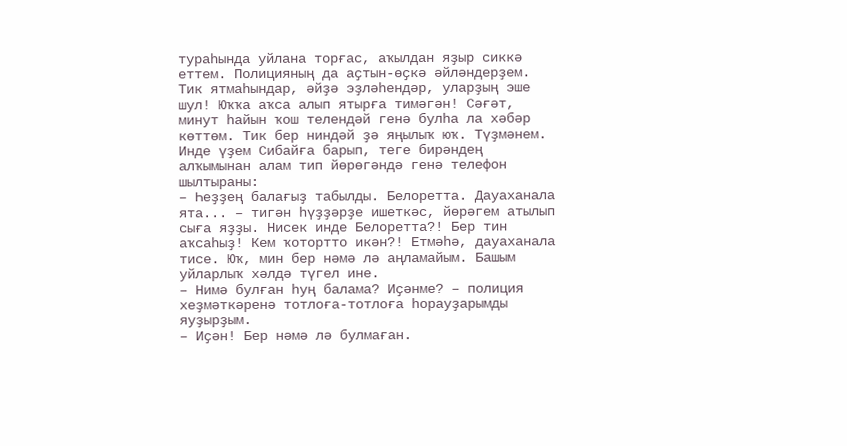тураһында уйлана торғас, аҡылдан яҙыр сиккә еттем. Полицияның да аҫтын-өҫкә әйләндерҙем. Тик ятмаһындар, әйҙә эҙләһендәр, уларҙың эше шул! Юҡҡа аҡса алып ятырға тимәгән! Сәғәт, минут һайын ҡош телендәй генә булһа ла хәбәр көттөм. Тик бер ниндәй ҙә яңылыҡ юҡ. Түҙмәнем. Инде үҙем Сибайға барып, теге бирәндең алҡымынан алам тип йөрөгәндә генә телефон шылтыраны:
– Һеҙҙең балағыҙ табылды. Белоретта. Дауаханала ята... – тигән һүҙҙәрҙе ишеткәс, йөрәгем атылып сыға яҙҙы. Нисек инде Белоретта?! Бер тин аҡсаһыҙ! Кем ҡотортто икән?! Етмәһә, дауаханала тисе. Юҡ, мин бер нәмә лә аңламайым. Башым уйларлыҡ хәлдә түгел ине.
– Нимә булған һуң балама? Иҫәнме? – полиция хеҙмәткәренә тотлоға-тотлоға һорауҙарымды яуҙырҙым.
– Иҫән! Бер нәмә лә булмаған.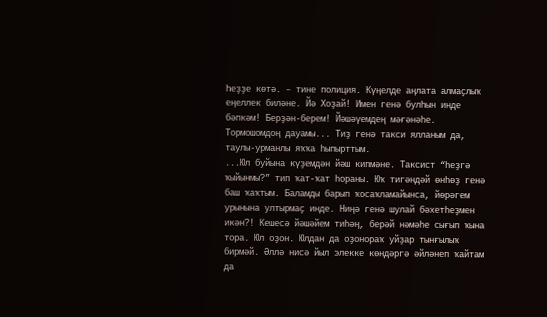Һеҙҙе көтә. – тине полиция. Күңелде аңлата алмаҫлыҡ еңеллек биләне. Йә Хоҙай! Имен генә булһын инде бәпкәм! Берҙән-берем! Йәшәүемдең мәғәнәһе. Тормошомдоң дауамы... Тиҙ генә такси ялланым да, таулы-урманлы яҡҡа һыпырттым.
...Юл буйына күҙемдән йәш кипмәне. Таксист “һеҙгә ҡыйынмы?” тип ҡат-ҡат һораны. Юҡ тигәндәй өнһөҙ генә баш ҡаҡтым. Баламды барып ҡосаҡламайынса, йөрәгем урынына ултырмаҫ инде. Ниңә генә шулай бәхетһеҙмен икән?! Кешесә йәшәйем тиһәң, берәй нәмәһе сығып ҡына тора. Юл оҙон. Юлдан да оҙонораҡ уйҙар тынғылыҡ бирмәй. Әллә нисә йыл элекке көндәргә әйләнеп ҡайтам да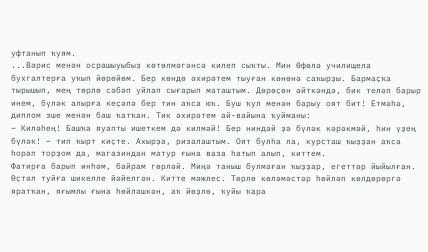уфтанып ҡуям.
...Варис менән осрашыуыбыҙ көтөлмәгәнсә килеп сыҡты. Мин Өфөлә училищела бухгалтерға уҡып йөрөйөм. Бер көндө әхирәтем тыуған көнөнә саҡырҙы. Бармаҫҡа тырышып, мең төрлө сәбәп уйлап сығарып маташтым. Дөрөҫөн әйткәндә, бик теләп барыр инем, бүләк алырға кеҫәлә бер тин аҡса юҡ. Буш ҡул менән барыу оят бит! Етмәһә, диплом эше менән баш ҡатҡан. Тик әхирәтем ай-вайына ҡуйманы:
– Киләһең! Башҡа яуапты ишеткем дә килмәй! Бер ниндәй ҙә бүләк кәрәкмәй, һин үҙең бүләк! – тип ҡырт киҫте. Ахырҙа, ризалаштым. Оят булһа ла, курсташ ҡыҙҙан аҡса һорап торҙом да, магазиндан матур ғына ваза һатып алып, киттем.
Фатирға барып инһәм, байрам гөрләй. Миңә таныш булмаған ҡыҙҙар, егеттәр йыйылған. Өҫтәл туйға шикелле йәйелгән. Китте мәжлес. Төрлө көләмәстәр һөйләп көлдөрөргә яратҡан, яғымлы ғына һөйләшкән, аҡ йөҙлө, ҡуйы ҡара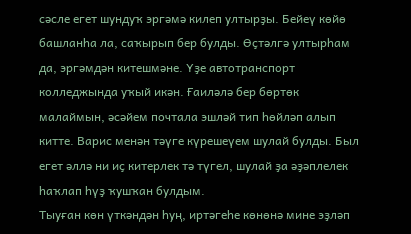сәсле егет шундуҡ эргәмә килеп ултырҙы. Бейеү көйө башланһа ла, саҡырып бер булды. Өҫтәлгә ултырһам да, эргәмдән китешмәне. Үҙе автотранспорт колледжында уҡый икән. Ғаиләлә бер бөртөк малаймын, әсәйем почтала эшләй тип һөйләп алып китте. Варис менән тәүге күрешеүем шулай булды. Был егет әллә ни иҫ китерлек тә түгел, шулай ҙа әҙәплелек һаҡлап һүҙ ҡушҡан булдым.
Тыуған көн үткәндән һуң, иртәгеһе көнөнә мине эҙләп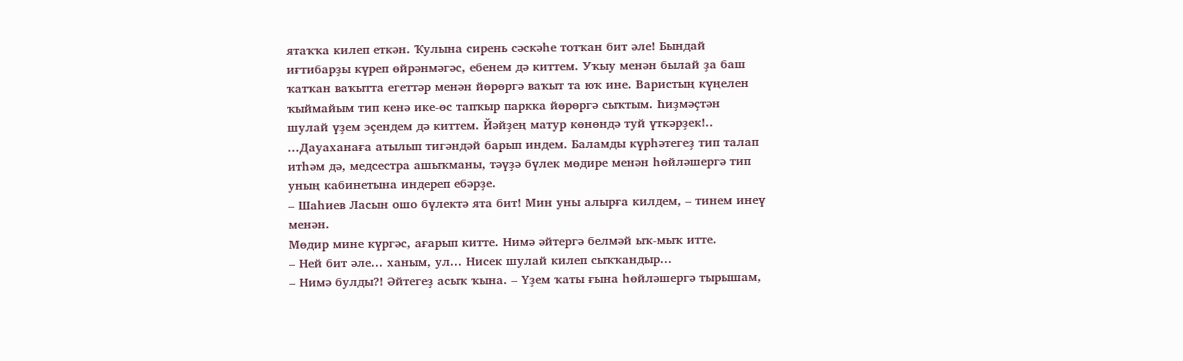ятаҡҡа килеп еткән. Ҡулына сирень сәскәһе тотҡан бит әле! Бындай иғтибарҙы күреп өйрәнмәгәс, ебенем дә киттем. Уҡыу менән былай ҙа баш ҡатҡан ваҡытта егеттәр менән йөрөргә ваҡыт та юҡ ине. Варистың күңелен ҡыймайым тип кенә ике-өс тапҡыр паркка йөрөргә сыҡтым. Һиҙмәҫтән шулай үҙем эҫендем дә киттем. Йәйҙең матур көнөндә туй үткәрҙек!..
...Дауаханаға атылып тигәндәй барып индем. Баламды күрһәтегеҙ тип талап итһәм дә, медсестра ашыҡманы, тәүҙә бүлек мөдире менән һөйләшергә тип уның кабинетына индереп ебәрҙе.
– Шаһиев Ласын ошо бүлектә ята бит! Мин уны алырға килдем, – тинем инеү менән.
Мөдир мине күргәс, ағарып китте. Нимә әйтергә белмәй ыҡ-мыҡ итте.
– Ней бит әле... ханым, ул... Нисек шулай килеп сыҡҡандыр...
– Нимә булды?! Әйтегеҙ асыҡ ҡына. – Үҙем ҡаты ғына һөйләшергә тырышам,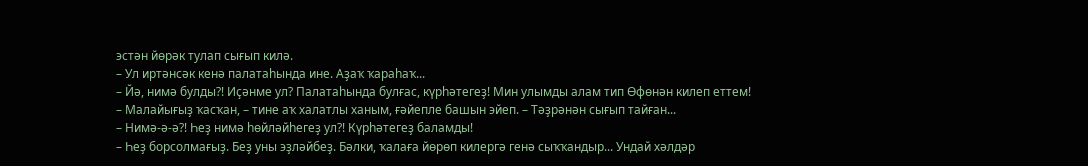эстән йөрәк тулап сығып килә.
– Ул иртәнсәк кенә палатаһында ине. Аҙаҡ ҡараһаҡ...
– Йә, нимә булды?! Иҫәнме ул? Палатаһында булғас, күрһәтегеҙ! Мин улымды алам тип Өфөнән килеп еттем!
– Малайығыҙ ҡасҡан, – тине аҡ халатлы ханым, ғәйепле башын эйеп. – Тәҙрәнән сығып тайған...
– Нимә-ә-ә?! Һеҙ нимә һөйләйһегеҙ ул?! Күрһәтегеҙ баламды!
– Һеҙ борсолмағыҙ. Беҙ уны эҙләйбеҙ. Бәлки, ҡалаға йөрөп килергә генә сыҡҡандыр... Ундай хәлдәр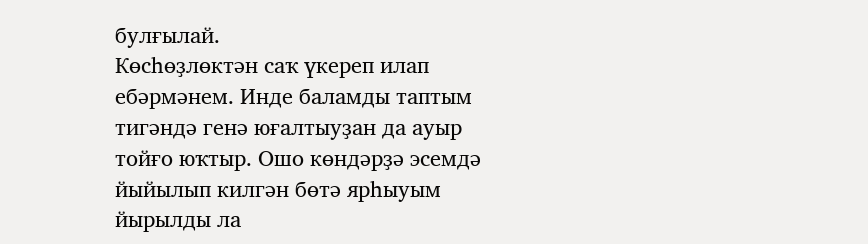булғылай.
Көсһөҙлөктән саҡ үкереп илап ебәрмәнем. Инде баламды таптым тигәндә генә юғалтыуҙан да ауыр тойғо юҡтыр. Ошо көндәрҙә эсемдә йыйылып килгән бөтә ярһыуым йырылды ла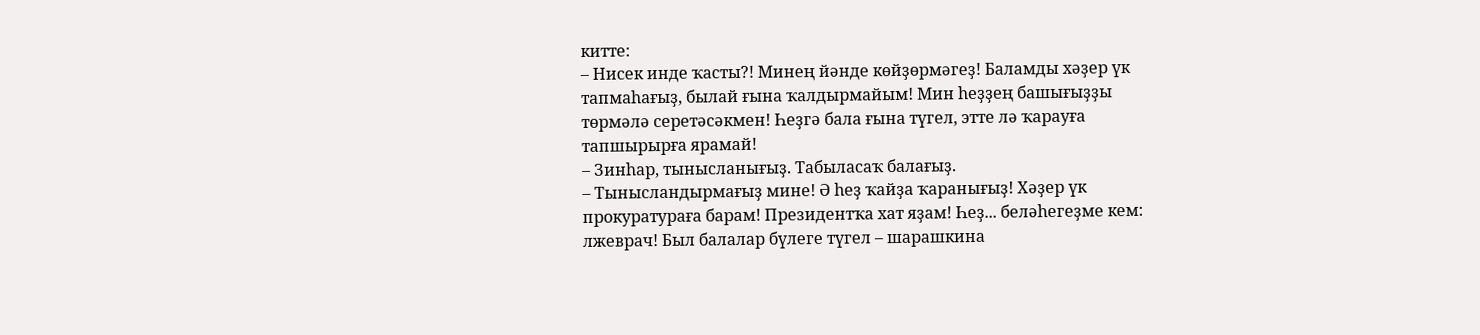китте:
– Нисек инде ҡасты?! Минең йәнде көйҙөрмәгеҙ! Баламды хәҙер үк тапмаһағыҙ, былай ғына ҡалдырмайым! Мин һеҙҙең башығыҙҙы төрмәлә серетәсәкмен! Һеҙгә бала ғына түгел, этте лә ҡарауға тапшырырға ярамай!
– Зинһар, тынысланығыҙ. Табыласаҡ балағыҙ.
– Тынысландырмағыҙ мине! Ә һеҙ ҡайҙа ҡаранығыҙ! Хәҙер үк прокуратураға барам! Президентҡа хат яҙам! Һеҙ... беләһегеҙме кем: лжеврач! Был балалар бүлеге түгел – шарашкина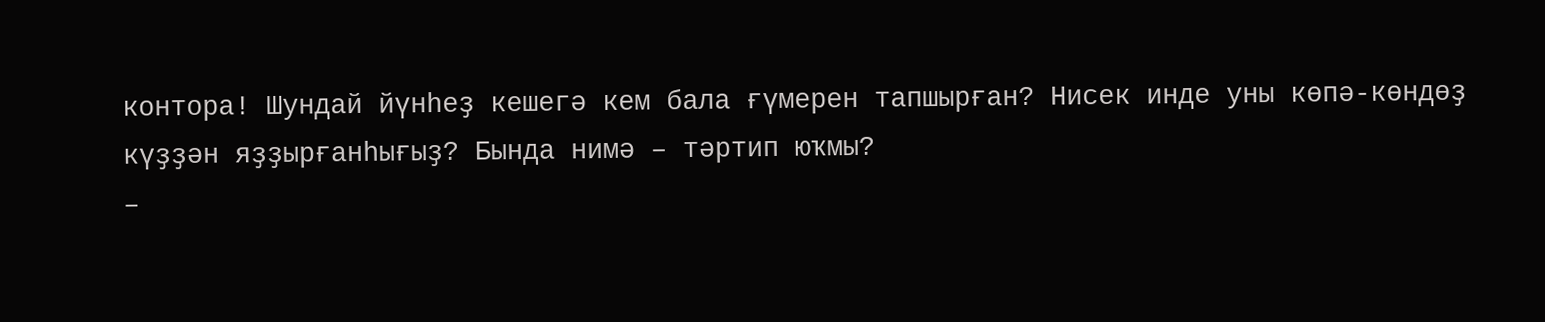контора! Шундай йүнһеҙ кешегә кем бала ғүмерен тапшырған? Нисек инде уны көпә-көндөҙ күҙҙән яҙҙырғанһығыҙ? Бында нимә – тәртип юҡмы?
–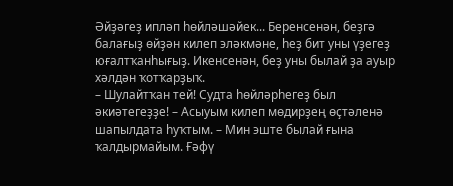Әйҙәгеҙ ипләп һөйләшәйек... Беренсенән, беҙгә балағыҙ өйҙән килеп эләкмәне, һеҙ бит уны үҙегеҙ юғалтҡанһығыҙ. Икенсенән, беҙ уны былай ҙа ауыр хәлдән ҡотҡарҙыҡ.
– Шулайтҡан тей! Судта һөйләрһегеҙ был әкиәтегеҙҙе! – Асыуым килеп мөдирҙең өҫтәленә шапылдата һуҡтым. – Мин эште былай ғына ҡалдырмайым. Ғәфү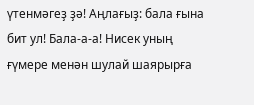үтенмәгеҙ ҙә! Аңлағыҙ: бала ғына бит ул! Бала-а-а! Нисек уның ғүмере менән шулай шаярырға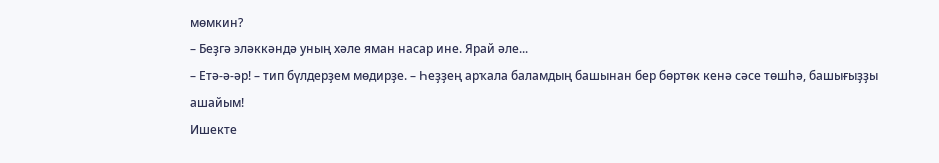мөмкин?
– Беҙгә эләккәндә уның хәле яман насар ине. Ярай әле...
– Етә-ә-әр! – тип бүлдерҙем мөдирҙе. – Һеҙҙең арҡала баламдың башынан бер бөртөк кенә сәсе төшһә, башығыҙҙы ашайым!
Ишекте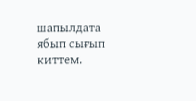шапылдата ябып сығып киттем.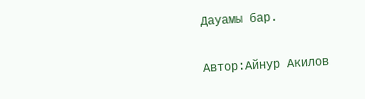Дауамы бар.

Автор:Айнур Акилов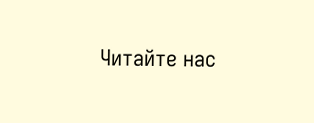Читайте нас